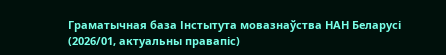Граматычная база Інстытута мовазнаўства НАН Беларусі (2026/01, актуальны правапіс)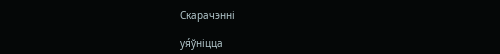Скарачэнні

уя́ўніцца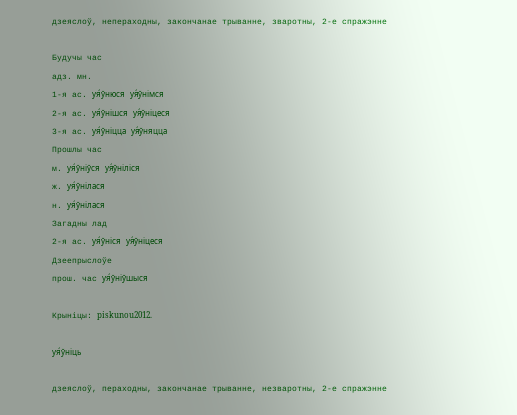дзеяслоў, непераходны, закончанае трыванне, зваротны, 2-е спражэнне

Будучы час
адз. мн.
1-я ас. уя́ўнюся уя́ўнімся
2-я ас. уя́ўнішся уя́ўніцеся
3-я ас. уя́ўніцца уя́ўняцца
Прошлы час
м. уя́ўніўся уя́ўніліся
ж. уя́ўнілася
н. уя́ўнілася
Загадны лад
2-я ас. уя́ўніся уя́ўніцеся
Дзеепрыслоўе
прош. час уя́ўніўшыся

Крыніцы: piskunou2012.

уя́ўніць

дзеяслоў, пераходны, закончанае трыванне, незваротны, 2-е спражэнне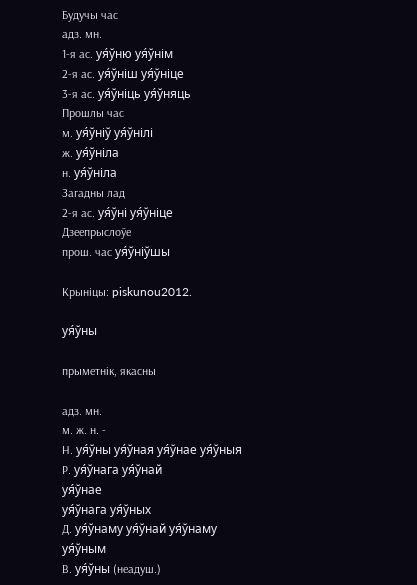Будучы час
адз. мн.
1-я ас. уя́ўню уя́ўнім
2-я ас. уя́ўніш уя́ўніце
3-я ас. уя́ўніць уя́ўняць
Прошлы час
м. уя́ўніў уя́ўнілі
ж. уя́ўніла
н. уя́ўніла
Загадны лад
2-я ас. уя́ўні уя́ўніце
Дзеепрыслоўе
прош. час уя́ўніўшы

Крыніцы: piskunou2012.

уя́ўны

прыметнік, якасны

адз. мн.
м. ж. н. -
Н. уя́ўны уя́ўная уя́ўнае уя́ўныя
Р. уя́ўнага уя́ўнай
уя́ўнае
уя́ўнага уя́ўных
Д. уя́ўнаму уя́ўнай уя́ўнаму уя́ўным
В. уя́ўны (неадуш.)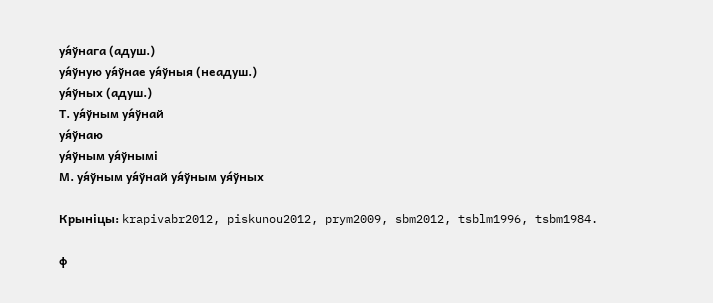уя́ўнага (адуш.)
уя́ўную уя́ўнае уя́ўныя (неадуш.)
уя́ўных (адуш.)
Т. уя́ўным уя́ўнай
уя́ўнаю
уя́ўным уя́ўнымі
М. уя́ўным уя́ўнай уя́ўным уя́ўных

Крыніцы: krapivabr2012, piskunou2012, prym2009, sbm2012, tsblm1996, tsbm1984.

ф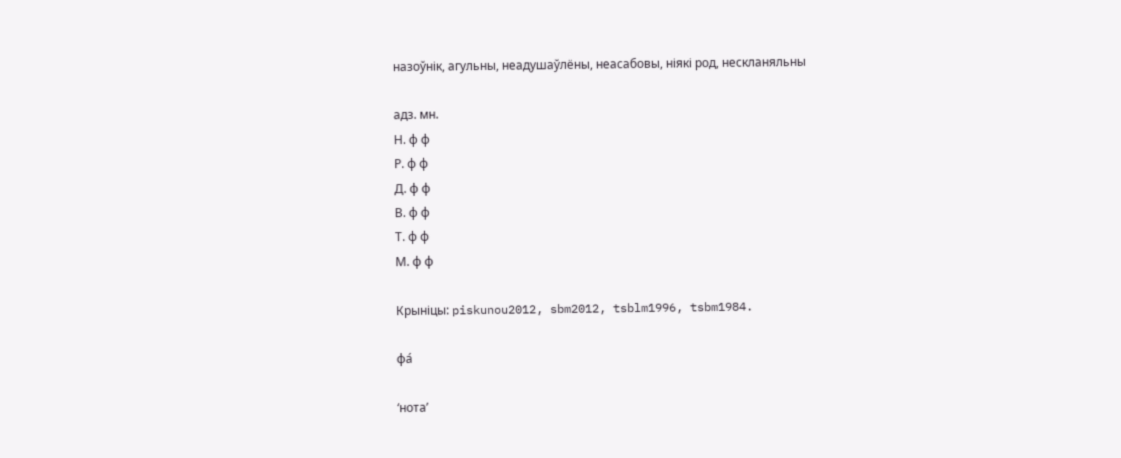назоўнік, агульны, неадушаўлёны, неасабовы, ніякі род, нескланяльны

адз. мн.
Н. ф ф
Р. ф ф
Д. ф ф
В. ф ф
Т. ф ф
М. ф ф

Крыніцы: piskunou2012, sbm2012, tsblm1996, tsbm1984.

фа́

‘нота’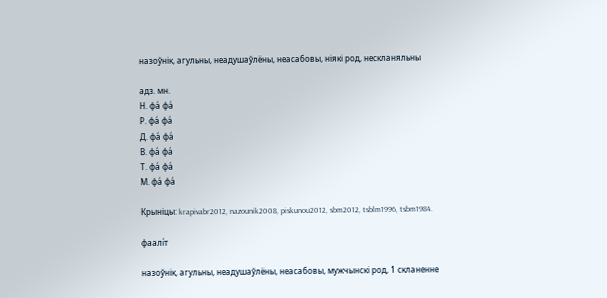назоўнік, агульны, неадушаўлёны, неасабовы, ніякі род, нескланяльны

адз. мн.
Н. фа́ фа́
Р. фа́ фа́
Д. фа́ фа́
В. фа́ фа́
Т. фа́ фа́
М. фа́ фа́

Крыніцы: krapivabr2012, nazounik2008, piskunou2012, sbm2012, tsblm1996, tsbm1984.

фаалі́т

назоўнік, агульны, неадушаўлёны, неасабовы, мужчынскі род, 1 скланенне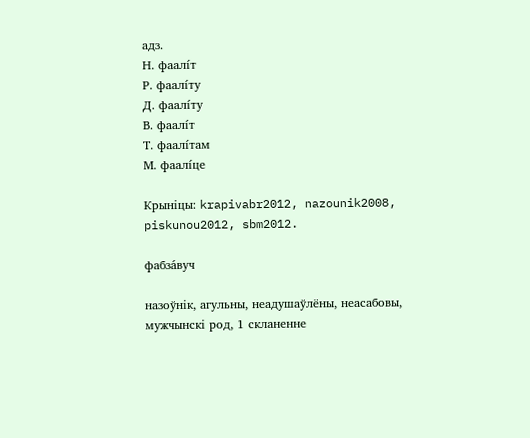адз.
Н. фаалі́т
Р. фаалі́ту
Д. фаалі́ту
В. фаалі́т
Т. фаалі́там
М. фаалі́це

Крыніцы: krapivabr2012, nazounik2008, piskunou2012, sbm2012.

фабза́вуч

назоўнік, агульны, неадушаўлёны, неасабовы, мужчынскі род, 1 скланенне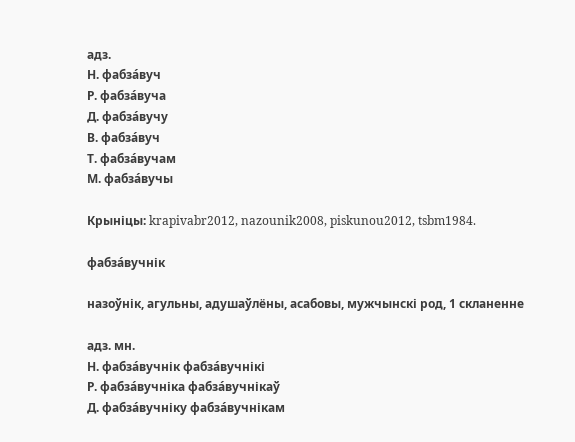адз.
Н. фабза́вуч
Р. фабза́вуча
Д. фабза́вучу
В. фабза́вуч
Т. фабза́вучам
М. фабза́вучы

Крыніцы: krapivabr2012, nazounik2008, piskunou2012, tsbm1984.

фабза́вучнік

назоўнік, агульны, адушаўлёны, асабовы, мужчынскі род, 1 скланенне

адз. мн.
Н. фабза́вучнік фабза́вучнікі
Р. фабза́вучніка фабза́вучнікаў
Д. фабза́вучніку фабза́вучнікам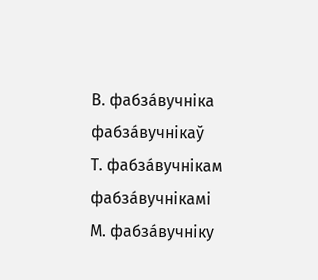В. фабза́вучніка фабза́вучнікаў
Т. фабза́вучнікам фабза́вучнікамі
М. фабза́вучніку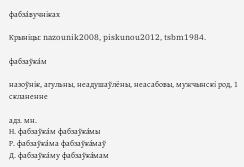фабза́вучніках

Крыніцы: nazounik2008, piskunou2012, tsbm1984.

фабзаўка́м

назоўнік, агульны, неадушаўлёны, неасабовы, мужчынскі род, 1 скланенне

адз. мн.
Н. фабзаўка́м фабзаўка́мы
Р. фабзаўка́ма фабзаўка́маў
Д. фабзаўка́му фабзаўка́мам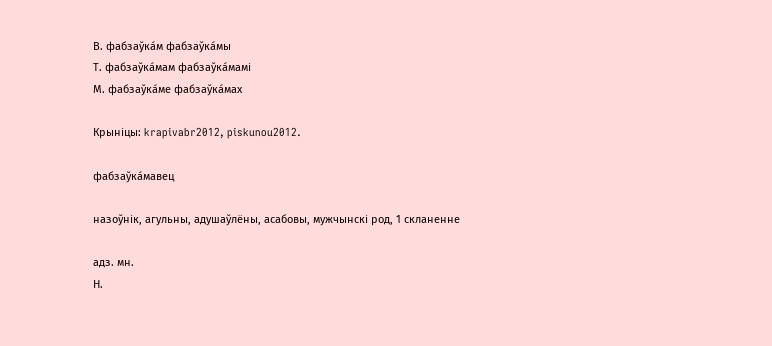В. фабзаўка́м фабзаўка́мы
Т. фабзаўка́мам фабзаўка́мамі
М. фабзаўка́ме фабзаўка́мах

Крыніцы: krapivabr2012, piskunou2012.

фабзаўка́мавец

назоўнік, агульны, адушаўлёны, асабовы, мужчынскі род, 1 скланенне

адз. мн.
Н.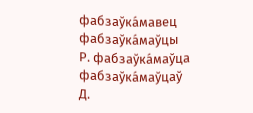фабзаўка́мавец фабзаўка́маўцы
Р. фабзаўка́маўца фабзаўка́маўцаў
Д.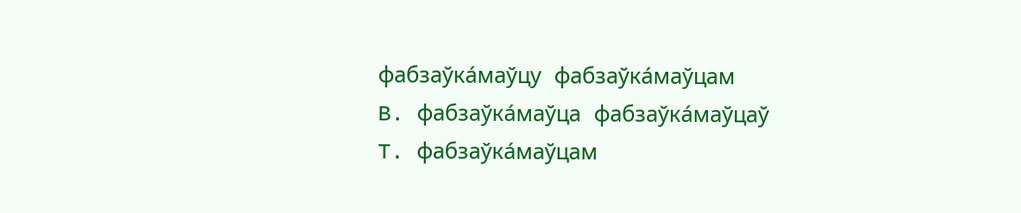фабзаўка́маўцу фабзаўка́маўцам
В. фабзаўка́маўца фабзаўка́маўцаў
Т. фабзаўка́маўцам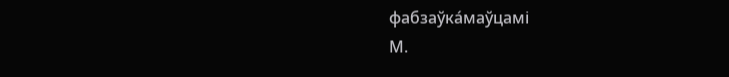фабзаўка́маўцамі
М.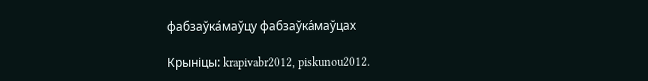фабзаўка́маўцу фабзаўка́маўцах

Крыніцы: krapivabr2012, piskunou2012.